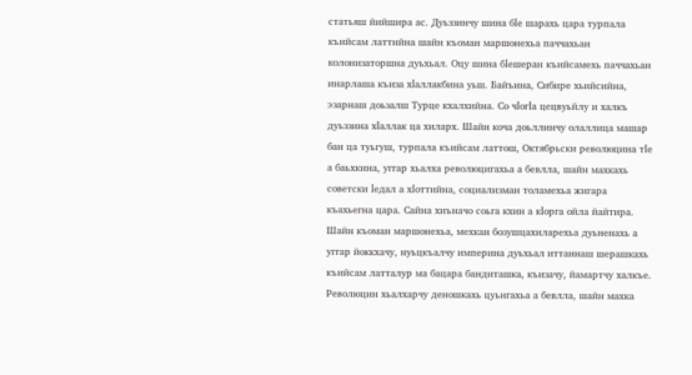статьяш йийшира ас. Дуьззинчу шина бӏе шарахь цара турпала къийсам латтийна шайн къоман маршонехьа паччахьан колонизаторшна дуьхьал. Оцу шина бӏешеран къийсамехь паччахьан инарлаша къиза хӏаллакбина уьш. Байъина, Сибире хьийсийна, эзарнаш доьзалш Турце кхалхийна. Со чӏогӏа цецвуьйлу и халкъ дуьззина хӏаллак ца хиларх. Шайн коча доьллинчу олаллица машар бан ца туьгуш, турпала къийсам латтош, Октябрьски революцина тӏе а баьхкина, уггар хьалха революцигахьа а бевлла, шайн махкахь советски ӏедал а хӏоттийна, социализман толамехьа жигара къахьегна цара. Сайна хиъначо соьга кхин а кӏорга ойла йайтира. Шайн къоман маршонехьа, мехкан бозушцахиларехьа дуьненахь а уггар йоккхачу, нуьцкъалчу империна дуьхьал иттаннаш шерашкахь къийсам латталур ма бацара бандиташка, къизачу, йамартчу халкъе. Революцин хьалхарчу деношкахь цуьнгахьа а бевлла, шайн махка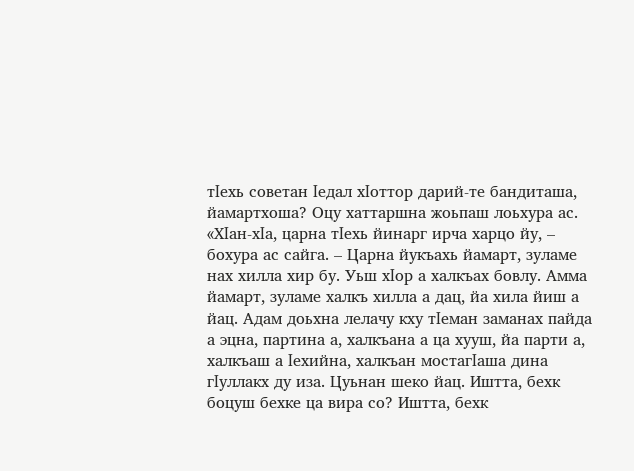тӏехь советан ӏедал хӏоттор дарий-те бандиташа, йамартхоша? Оцу хаттаршна жоьпаш лоьхура ас. «Хӏан-хӏа, царна тӏехь йинарг ирча харцо йу, – бохура ас сайга. – Царна йукъахь йамарт, зуламе нах хилла хир бу. Уьш хӏор а халкъах бовлу. Амма йамарт, зуламе халкъ хилла а дац, йа хила йиш а йац. Адам доьхна лелачу кху тӏеман заманах пайда а эцна, партина а, халкъана а ца хууш, йа парти а, халкъаш а ӏехийна, халкъан мостагӏаша дина гӏуллакх ду иза. Цуьнан шеко йац. Иштта, бехк боцуш бехке ца вира со? Иштта, бехк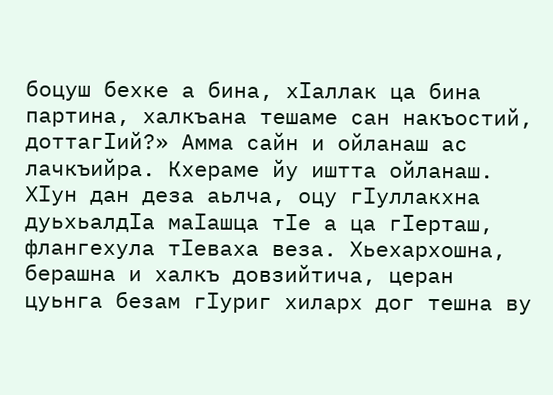боцуш бехке а бина, хӏаллак ца бина партина, халкъана тешаме сан накъостий, доттагӏий?» Амма сайн и ойланаш ас лачкъийра. Кхераме йу иштта ойланаш. Хӏун дан деза аьлча, оцу гӏуллакхна дуьхьалдӏа маӏашца тӏе а ца гӏерташ, флангехула тӏеваха веза. Хьехархошна, берашна и халкъ довзийтича, церан цуьнга безам гӏуриг хиларх дог тешна ву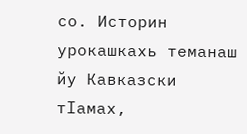со. Историн урокашкахь теманаш йу Кавказски тӏамах,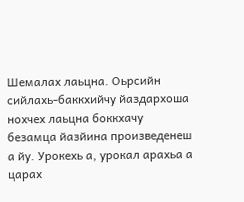Шемалах лаьцна. Оьрсийн сийлахь-баккхийчу йаздархоша нохчех лаьцна боккхачу безамца йазйина произведенеш а йу. Урокехь а, урокал арахьа а царах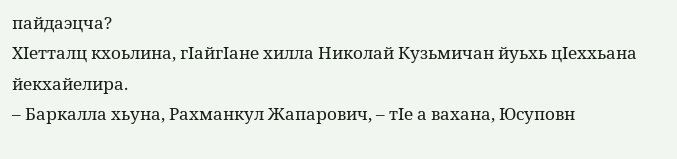пайдаэцча?
Хӏетталц кхоьлина, гӏайгӏане хилла Николай Кузьмичан йуьхь цӏеххьана йекхайелира.
– Баркалла хьуна, Рахманкул Жапарович, – тӏе а вахана, Юсуповн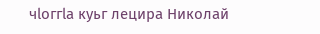чӏоггӏа куьг лецира Николай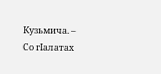Кузьмича. – Со гӏалатах